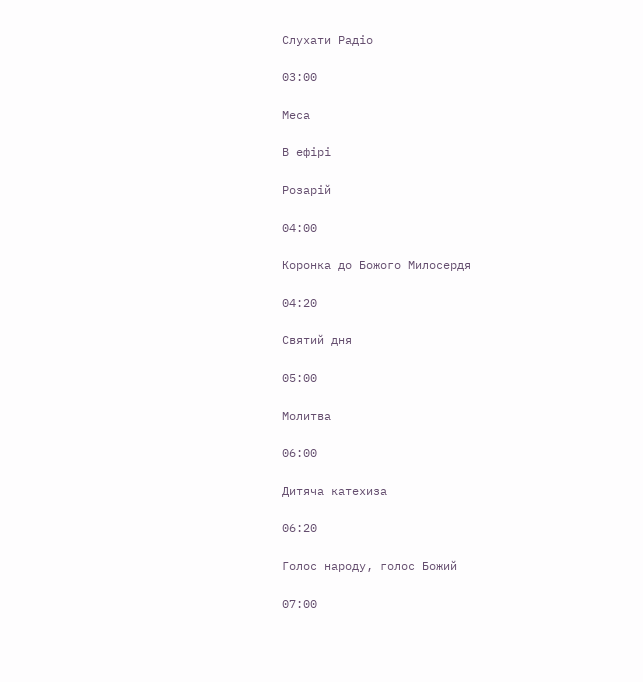Слухати Радіо

03:00

Меса

В ефірі

Розарій

04:00

Коронка до Божого Милосердя

04:20

Святий дня

05:00

Молитва

06:00

Дитяча катехиза

06:20

Голос народу, голос Божий

07:00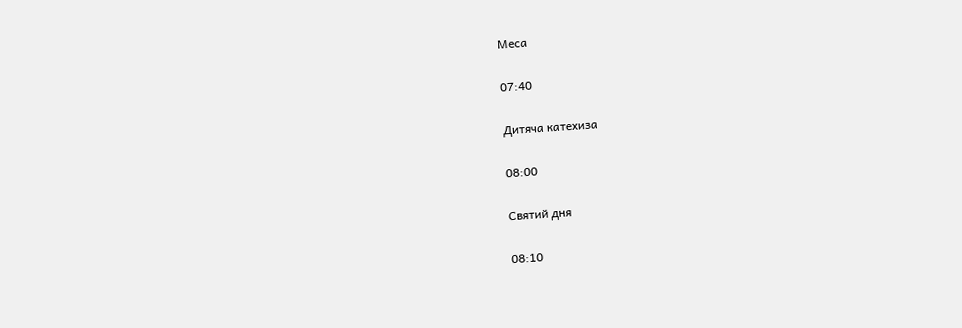Меса

07:40

Дитяча катехиза

08:00

Святий дня

08:10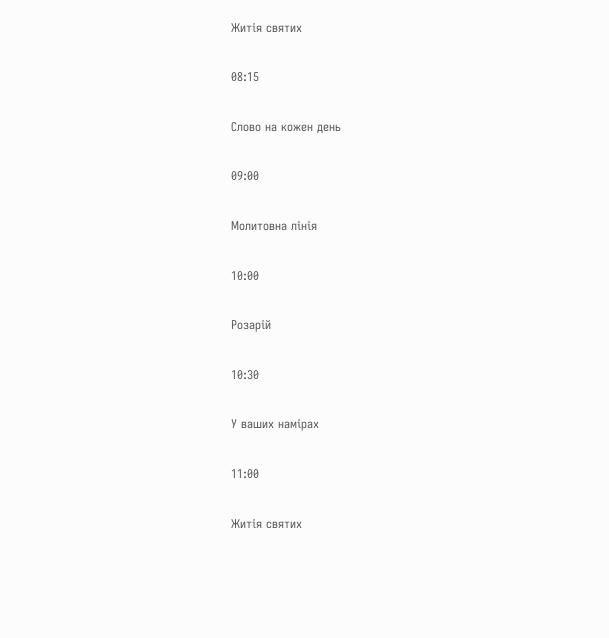Житія святих

08:15

Слово на кожен день

09:00

Молитовна лінія

10:00

Розарій

10:30

У ваших намірах

11:00

Житія святих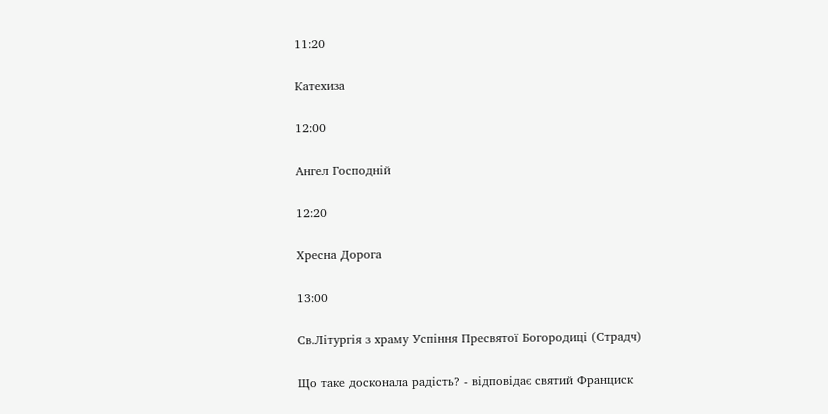11:20

Катехиза

12:00

Ангел Господній

12:20

Хресна Дорога

13:00

Св.Літургія з храму Успіння Пресвятої Богородиці (Страдч)

Що таке досконала радість? - відповідає святий Франциск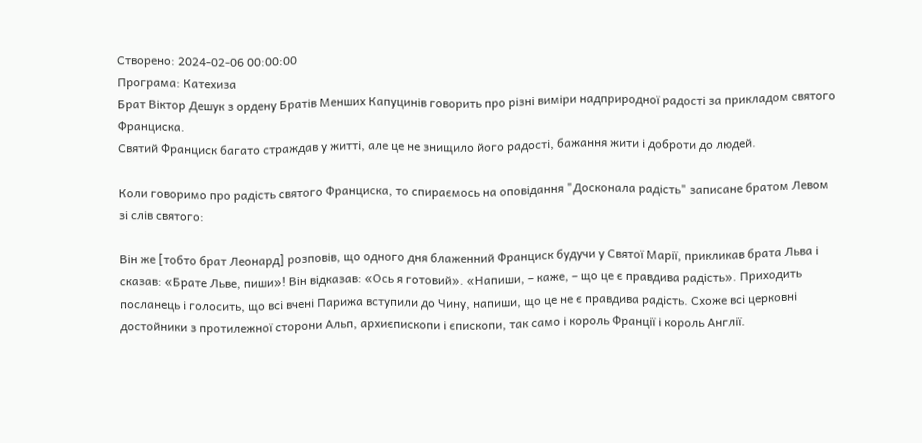Створено: 2024-02-06 00:00:00
Програма: Катехиза
Брат Віктор Дешук з ордену Братів Менших Капуцинів говорить про різні виміри надприродної радості за прикладом святого Франциска.
Святий Франциск багато страждав у житті, але це не знищило його радості, бажання жити і доброти до людей.

Коли говоримо про радість святого Франциска, то спираємось на оповідання "Досконала радість" записане братом Левом зі слів святого:

Він же [тобто брат Леонард] розповів, що одного дня блаженний Франциск будучи у Святої Марії, прикликав брата Льва і сказав: «Брате Льве, пиши»! Він відказав: «Ось я готовий». «Напиши, – каже, – що це є правдива радість». Приходить посланець і голосить, що всі вчені Парижа вступили до Чину, напиши, що це не є правдива радість. Схоже всі церковні достойники з протилежної сторони Альп, архиєпископи і єпископи, так само і король Франції і король Англії.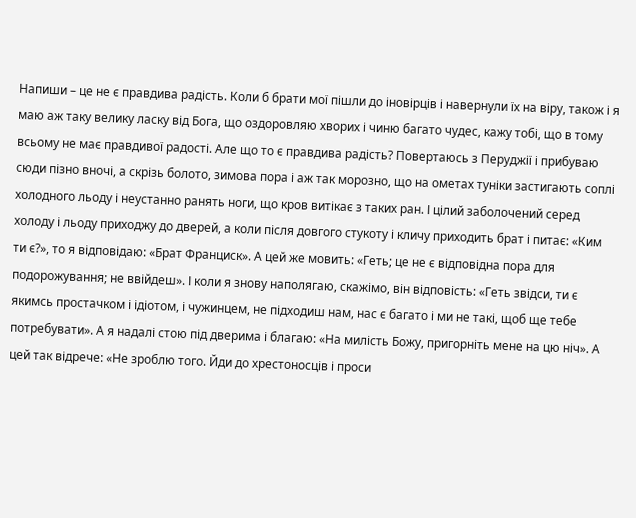Напиши – це не є правдива радість. Коли б брати мої пішли до іновірців і навернули їх на віру, також і я маю аж таку велику ласку від Бога, що оздоровляю хворих і чиню багато чудес, кажу тобі, що в тому всьому не має правдивої радості. Але що то є правдива радість? Повертаюсь з Перуджії і прибуваю сюди пізно вночі, а скрізь болото, зимова пора і аж так морозно, що на ометах туніки застигають соплі холодного льоду і неустанно ранять ноги, що кров витікає з таких ран. І цілий заболочений серед холоду і льоду приходжу до дверей, а коли після довгого стукоту і кличу приходить брат і питає: «Ким ти є?», то я відповідаю: «Брат Франциск». А цей же мовить: «Геть; це не є відповідна пора для подорожування; не ввійдеш». І коли я знову наполягаю, скажімо, він відповість: «Геть звідси, ти є якимсь простачком і ідіотом, і чужинцем, не підходиш нам, нас є багато і ми не такі, щоб ще тебе потребувати». А я надалі стою під дверима і благаю: «На милість Божу, пригорніть мене на цю ніч». А цей так відрече: «Не зроблю того. Йди до хрестоносців і проси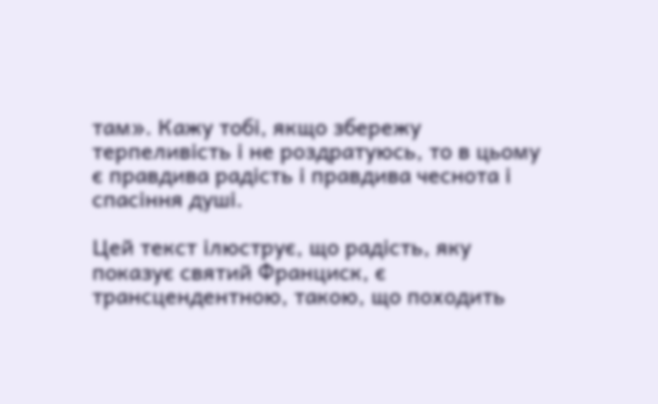там». Кажу тобі, якщо збережу терпеливість і не роздратуюсь, то в цьому є правдива радість і правдива чеснота і спасіння душі.

Цей текст ілюструє, що радість, яку показує святий Франциск, є трансцендентною, такою, що походить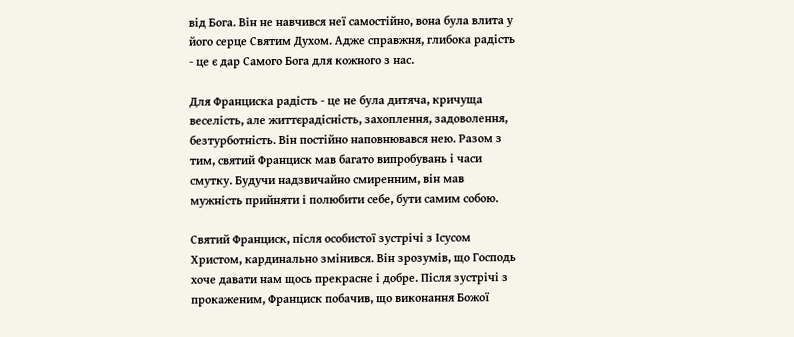від Бога. Він не навчився неї самостійно, вона була влита у його серце Святим Духом. Адже справжня, глибока радість - це є дар Самого Бога для кожного з нас.

Для Франциска радість - це не була дитяча, кричуща веселість, але життєрадісність, захоплення, задоволення, безтурботність. Він постійно наповнювався нею. Разом з тим, святий Франциск мав багато випробувань і часи смутку. Будучи надзвичайно смиренним, він мав мужність прийняти і полюбити себе, бути самим собою.

Святий Франциск, після особистої зустрічі з Ісусом Христом, кардинально змінився. Він зрозумів, що Господь хоче давати нам щось прекрасне і добре. Після зустрічі з прокаженим, Франциск побачив, що виконання Божої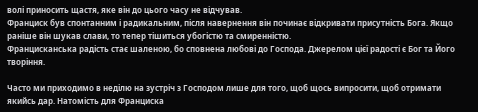волі приносить щастя, яке він до цього часу не відчував.
Франциск був спонтанним і радикальним, після навернення він починає відкривати присутність Бога. Якщо раніше він шукав слави, то тепер тішиться убогістю та смиренністю.
Францисканська радість стає шаленою, бо сповнена любові до Господа. Джерелом цієї радості є Бог та Його творіння.

Часто ми приходимо в неділю на зустріч з Господом лише для того, щоб щось випросити, щоб отримати якийсь дар. Натомість для Франциска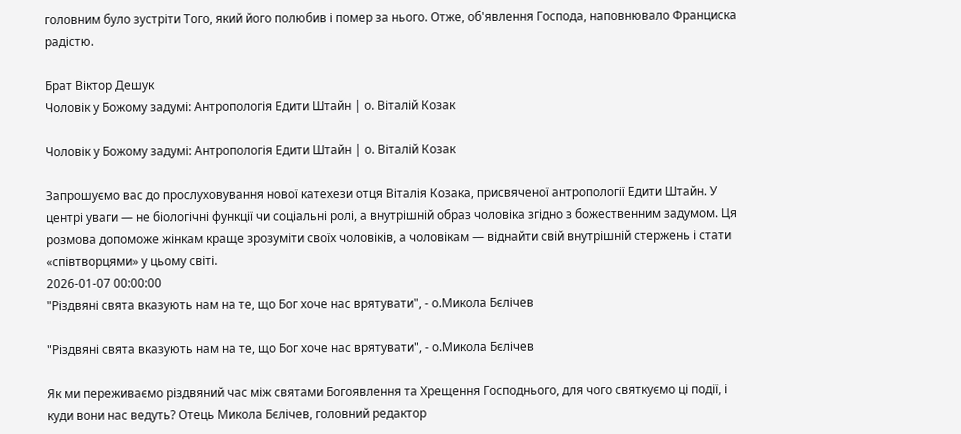головним було зустріти Того, який його полюбив і помер за нього. Отже, об'явлення Господа, наповнювало Франциска радістю.

Брат Віктор Дешук
Чоловік у Божому задумі: Антропологія Едити Штайн | о. Віталій Козак

Чоловік у Божому задумі: Антропологія Едити Штайн | о. Віталій Козак

Запрошуємо вас до прослуховування нової катехези отця Віталія Козака, присвяченої антропології Едити Штайн. У центрі уваги — не біологічні функції чи соціальні ролі, а внутрішній образ чоловіка згідно з божественним задумом. Ця розмова допоможе жінкам краще зрозуміти своїх чоловіків, а чоловікам — віднайти свій внутрішній стержень і стати «співтворцями» у цьому світі.
2026-01-07 00:00:00
"Різдвяні свята вказують нам на те, що Бог хоче нас врятувати", - о.Микола Бєлічев

"Різдвяні свята вказують нам на те, що Бог хоче нас врятувати", - о.Микола Бєлічев

Як ми переживаємо різдвяний час між святами Богоявлення та Хрещення Господнього, для чого святкуємо ці події, і куди вони нас ведуть? Отець Микола Бєлічев, головний редактор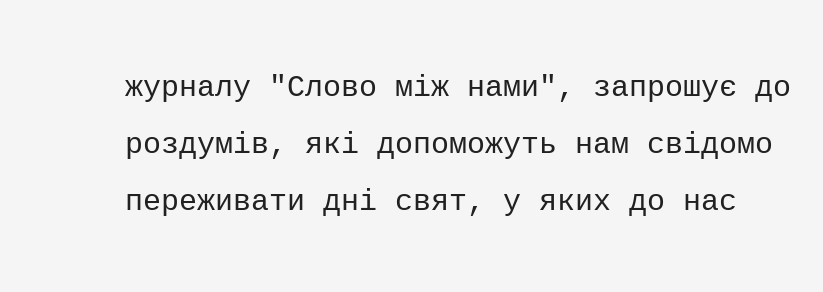журналу "Слово між нами", запрошує до роздумів, які допоможуть нам свідомо переживати дні свят, у яких до нас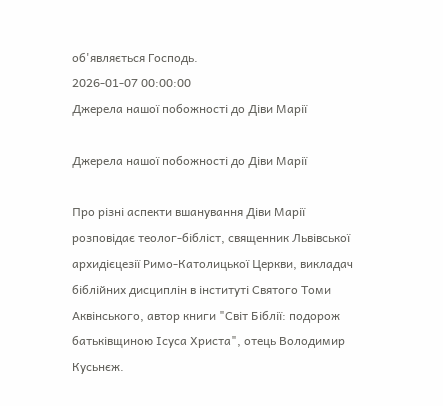об'являється Господь.
2026-01-07 00:00:00
Джерела нашої побожності до Діви Марії

Джерела нашої побожності до Діви Марії

Про різні аспекти вшанування Діви Марії розповідає теолог-бібліст, священник Львівської архидієцезії Римо-Католицької Церкви, викладач біблійних дисциплін в інституті Святого Томи Аквінського, автор книги "Світ Біблії: подорож батьківщиною Ісуса Христа", отець Володимир Кусьнєж.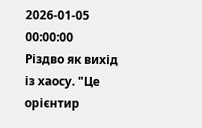2026-01-05 00:00:00
Різдво як вихід із хаосу. "Це орієнтир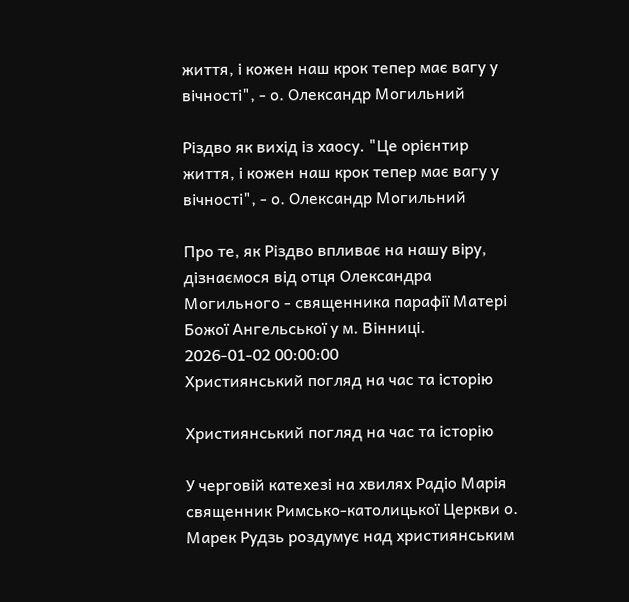життя, і кожен наш крок тепер має вагу у вічності", - о. Олександр Могильний

Різдво як вихід із хаосу. "Це орієнтир життя, і кожен наш крок тепер має вагу у вічності", - о. Олександр Могильний

Про те, як Різдво впливає на нашу віру, дізнаємося від отця Олександра Могильного - священника парафії Матері Божої Ангельської у м. Вінниці.
2026-01-02 00:00:00
Християнський погляд на час та історію

Християнський погляд на час та історію

У черговій катехезі на хвилях Радіо Марія священник Римсько-католицької Церкви о. Марек Рудзь роздумує над християнським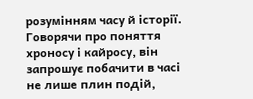розумінням часу й історії. Говорячи про поняття хроносу і кайросу, він запрошує побачити в часі не лише плин подій,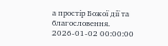а простір Божої дії та благословення.
2026-01-02 00:00:00